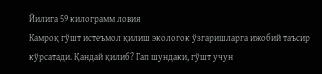Йилига 59 килограмм ловия
Камроқ гўшт истеъмол қилиш экологок ўзгаришларга ижобий таъсир кўрсатади. Қандай қилиб? Гап шундаки, гўшт учун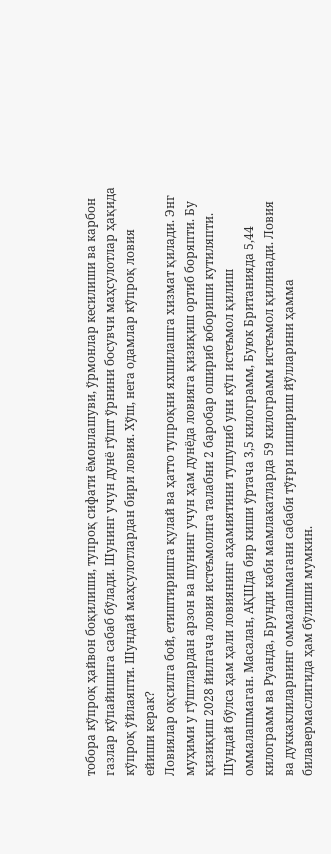тобора кўпроқ ҳайвон боқилиши, тупроқ сифати ёмонлашуви, ўрмонлар кесилиши ва карбон газлар кўпайишига сабаб бўлади. Шунинг учун дунё гўшт ўрнини босувчи маҳсулотлар ҳақида кўпроқ ўйлаяпти. Шундай маҳсулотлардан бири ловия. Хўш, нега одамлар кўпроқ ловия ейиши керак?
Ловиялар оқсилга бой, етиштиришга қулай ва ҳатто тупроқни яхшилашга хизмат қилади. Энг муҳими у гўштлардан арзон ва шунинг учун ҳам дунёда ловияга қизиқиш ортиб боряпти. Бу қизиқиш 2028 йилгача ловия истеъмолига талабни 2 баробар ошириб юбориши кутиляпти. Шундай бўлса ҳам ҳали ловиянинг аҳамиятини тушуниб уни кўп истеъмол қилиш оммалашмаган. Масалан, АҚШда бир киши ўртача 3,5 килограмм, Буюк Британияда 5,44 килограмм ва Руанда, Брунди каби мамлакатларда 59 килограмм истеъмол қилинади. Ловия ва дуккаклиларнинг оммалашмагани сабаби тўғри пишириш йўлларини ҳамма билавермаслигида ҳам бўлиши мумкин.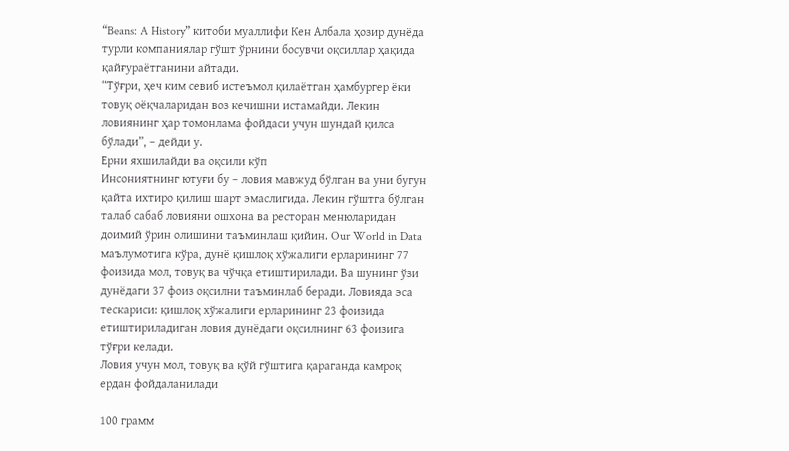“Beans: A History” китоби муаллифи Кен Албала ҳозир дунёда турли компаниялар гўшт ўрнини босувчи оқсиллар ҳақида қайғураётганини айтади.
“Тўғри, ҳеч ким севиб истеъмол қилаётган ҳамбургер ёки товуқ оёқчаларидан воз кечишни истамайди. Лекин ловиянинг ҳар томонлама фойдаси учун шундай қилса бўлади”, – дейди у.
Ерни яхшилайди ва оқсили кўп
Инсониятнинг ютуғи бу – ловия мавжуд бўлган ва уни бугун қайта ихтиро қилиш шарт эмаслигида. Лекин гўштга бўлган талаб сабаб ловияни ошхона ва ресторан менюларидан доимий ўрин олишини таъминлаш қийин. Our World in Data маълумотига кўра, дунё қишлоқ хўжалиги ерларининг 77 фоизида мол, товуқ ва чўчқа етиштирилади. Ва шунинг ўзи дунёдаги 37 фоиз оқсилни таъминлаб беради. Ловияда эса тескариси: қишлоқ хўжалиги ерларининг 23 фоизида етиштириладиган ловия дунёдаги оқсилнинг 63 фоизига тўғри келади.
Ловия учун мол, товуқ ва қўй гўштига қараганда камроқ ердан фойдаланилади

100 грамм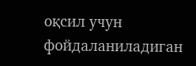оқсил учун фойдаланиладиган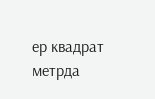ер квадрат метрда